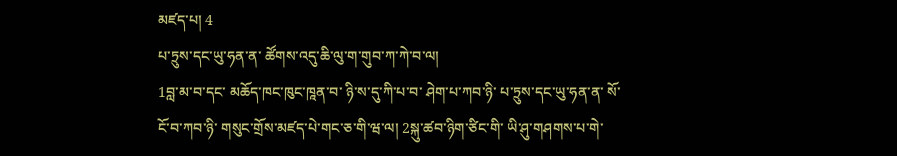མཛད་པ། 4
པ་ཏྲུས་དང་ཡུ་ཧན་ན་ ཚོགས་འདུ་ཆི་ལུ་ག་གུབ་ཀ་ཀེ་བ་ལ།
1བླ་མ་བ་དང་ མཆོད་ཁང་ཁུང་ཁཱན་བ་ ཉི་ས་དུ་ཀི་པ་བ་ ཤེག་པ་ཀབ་ཉི་ པ་ཏྲུས་དང་ཡུ་ཧན་ན་ སོ་ངོ་བ་ཀབ་ཉི་ གསུང་གྲོས་མཛད་པེ་གང་ཅ་གི་ཝ་ལ། 2སྐུ་ཚབ་ཉིག་ཙིང་གི་ ཡི་ཤུ་གཤགས་པ་གེ་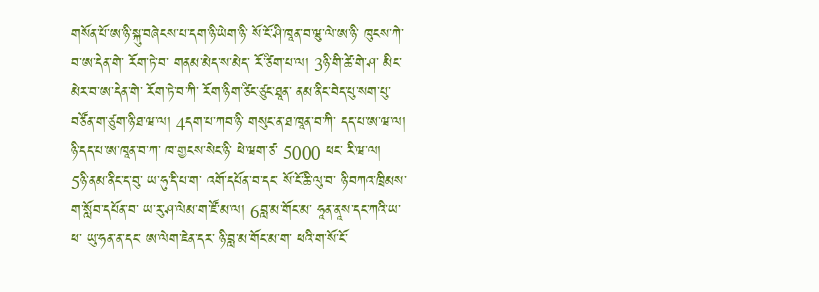གསོན་པོ་ཨ་ཉི་སྐུ་བཞེངས་པ་དག་ཉི་ཡེག་ཉི་ སོ་ངོ་ཤི་ཁཱན་བ་ཝུ་ལེ་ཨ་ཉི་ ཁུངས་ཀེ་བ་ཨ་དེན་གེ་ རོག་ཏེ་བ་ གནམ་མེད་ས་མེད་ རོ་ཙིག་པ་ལ། 3ཉི་གི་ཚེ་གེ་ཤ་ མིང་མེར་བ་ཨ་དེན་གེ་ རོག་ཏེ་བ་ཀི་ རོག་ཉིག་ཙིང་ཙུང་ཐཱན་ ནམ་ནིང་བེད་པུ་སག་པུ་ བཙོན་ག་ཙུག་ཉི་ཐ་ཝ་ལ། 4དག་པ་ཀབ་ཉི་ གསུང་ན་ཐ་ཁཱན་བ་ཀི་ དད་པ་ཨ་ཝ་ལ། ཉི་དད་པ་ཨ་ཁཱན་བ་ཀ་ ཁ་གྱངས་སེང་ཉི་ ཕེ་ཝག་ཙ་ 5000 ཕང་ རི་ཝ་ལ།
5ཉི་ནམ་ནིང་ད་བུ་ ཡ་ཧུ་དི་པ་ག་ འགོ་དཔོན་བ་དང་ སོ་ངོ་ཆི་ལུ་བ་ ཉི་བཀའ་ཁྲིམས་ག་སློབ་དཔོན་བ་ ཡ་རུ་ཤ་ལེམ་ག་ཛོ་མ་ལ། 6བླ་མ་གོང་མ་ ཧཱན་ནཱས་དང་ཀའི་ཡ་ཕ་ ཡུ་ཧན་ན་དང་ ཨ་ལེག་ཇེན་དར་ ཉི་བླ་མ་གོང་མ་ག་ ཕའི་ག་སོ་ངོ་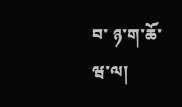བ་ ཉ་ག་ཆོ་ཝ་ལ།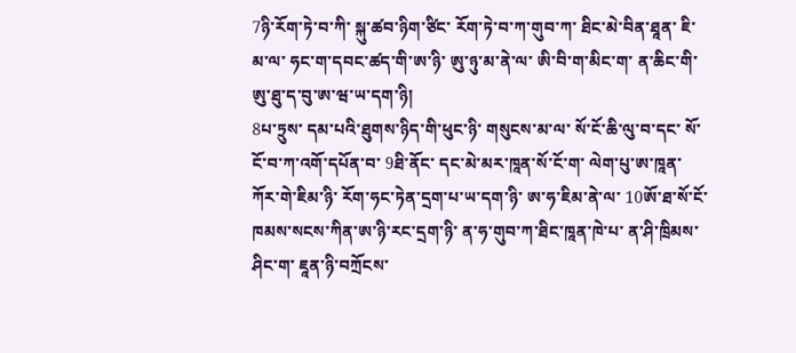7ཉི་རོག་ཏེ་བ་ཀི་ སྐུ་ཚབ་ཉིག་ཙིང་ རོག་ཏེ་བ་ཀ་གུབ་ཀ་ ཐིང་མེ་བིན་ཐཱན་ ཇི་མ་ལ་ ཧང་ག་དབང་ཚད་གི་ཨ་ཉི་ ཨུ་ཉུ་མ་ནེ་ལ་ ཨི་བི་ག་མིང་ག་ ན་ཆིང་གི་ ཨུ་ཐུ་ད་བུ་ཨ་ཝ་ཡ་དག་ཉི།
8པ་ཏྲུས་ དམ་པའི་ཐུགས་ཉིད་གི་ཕུང་ཉི་ གསུངས་མ་ལ་ སོ་ངོ་ཆི་ལུ་བ་དང་ སོ་ངོ་བ་ཀ་འགོ་དཔོན་བ་ 9ཐི་ནོང་ དང་མེ་མར་ཁཱན་སོ་ངོ་ག་ ལེག་པུ་ཨ་ཁཱན་ཀོར་གེ་ཇིམ་ཉི་ རོག་ཧང་ཏེན་དྲག་པ་ཡ་དག་ཉི་ ཨ་ཧ་ཇིམ་ནེ་ལ་ 10ཨོ་ཐ་སོ་ངོ་ ཁམས་སངས་ཀིན་ཨ་ཉི་རང་དྲག་ཉི་ ན་ཧ་གུབ་ཀ་ཐིང་ཁཱན་ཁེ་པ་ ན་ཤི་ཁྲིམས་ཤིང་ག་ ཇཱན་ཉི་བཀྲོངས་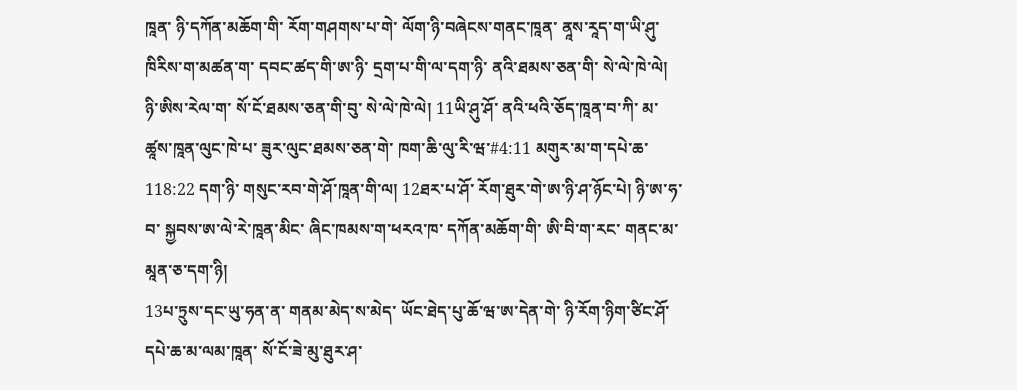ཁཱན་ ཉི་དཀོན་མཆོག་གི་ རོག་གཤགས་པ་གེ་ ལོག་ཉི་བཞེངས་གནང་ཁཱན་ ནཱས་རཱད་ག་ཡི་ཤུ་ཁིརིས་ག་མཚན་ག་ དབང་ཚད་གི་ཨ་ཉི་ དྲག་པ་གི་ལ་དག་ཉི་ ནའི་ཐམས་ཅན་གི་ སེ་ལེ་ཁེ་ལེ། ཉི་ཨིས་རེལ་ག་ སོ་ངོ་ཐམས་ཅན་གི་བུ་ སེ་ལེ་ཁེ་ལེ། 11ཡི་ཤུ་ཤོ་ ནའི་ཕའི་ཅོད་ཁཱན་བ་ཀི་ མ་ཚཱས་ཁཱན་ལུང་ཁེ་པ་ ཟུར་ལུང་ཐམས་ཅན་གེ་ ཁག་ཆི་ལུ་རི་ཝ་#4:11 མགུར་མ་ག་དཔེ་ཆ་ 118:22 དག་ཉི་ གསུང་རབ་གེ་ཤོ་ཁཱན་གི་ལ། 12ཐར་པ་ཤོ་ རོག་ཐུར་གེ་ཨ་ཉི་ཤ་ཉོང་པེ། ཉི་ཨ་ཧ་བ་ སྐྱབས་ཨ་ལེ་རེ་ཁཱན་མིང་ ཞིང་ཁམས་ག་ཕརའ་ཁ་ དཀོན་མཆོག་གི་ ཨི་བི་ག་རང་ གནང་མ་མཱན་ཅ་དག་ཉི།
13པ་ཏྲུས་དང་ཡུ་ཧན་ན་ གནམ་མེད་ས་མེད་ ཡོང་ཐེད་པུ་ཆོ་ཝ་ཨ་དེན་གེ་ ཉི་རོག་ཉིག་ཙིང་ཤོ་ དཔེ་ཆ་མ་ལམ་ཁཱན་ སོ་ངོ་ཟེ་མུ་ཐུར་ཤ་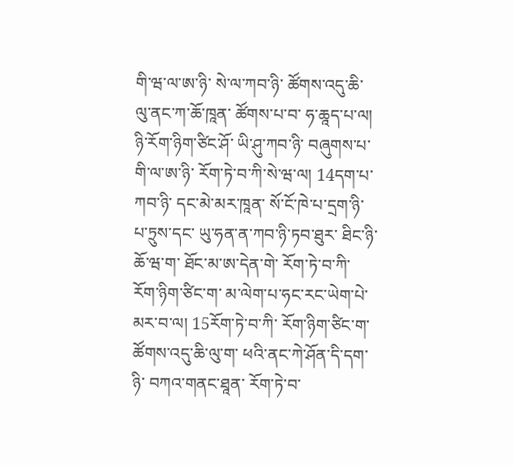གི་ཝ་ལ་ཨ་ཉི་ སེ་ལ་ཀབ་ཉི་ ཚོགས་འདུ་ཆི་ལུ་ནང་ཀ་ཆོ་ཁཱན་ ཚོགས་པ་བ་ ཧ་ཆཱད་པ་ལ། ཉི་རོག་ཉིག་ཙིང་ཤོ་ ཡི་ཤུ་ཀབ་ཉི་ བཞུགས་པ་གི་ལ་ཨ་ཉི་ རོག་ཏེ་བ་ཀི་སེ་ཝ་ལ། 14དག་པ་ཀབ་ཉི་ དང་མེ་མར་ཁཱན་ སོ་ངོ་ཁེ་པ་དྲག་ཉི་ པ་ཏྲུས་དང་ ཡུ་ཧན་ན་ཀབ་ཉི་ཏབ་ཐུར་ ཐིང་ཉི་ཆོ་ཝ་ག་ ཐོང་མ་ཨ་དེན་གེ་ རོག་ཏེ་བ་ཀི་ རོག་ཉིག་ཙིང་ག་ མ་ལེག་པ་ཧང་རང་ཡེག་པེ་ མར་བ་ལ། 15རོག་ཏེ་བ་ཀི་ རོག་ཉིག་ཙིང་ག་ ཚོགས་འདུ་ཆི་ལུ་ག་ ཕའི་ནང་ཀེ་ཤོན་དི་དག་ཉི་ བཀའ་གནང་ཐཱན་ རོག་ཏེ་བ་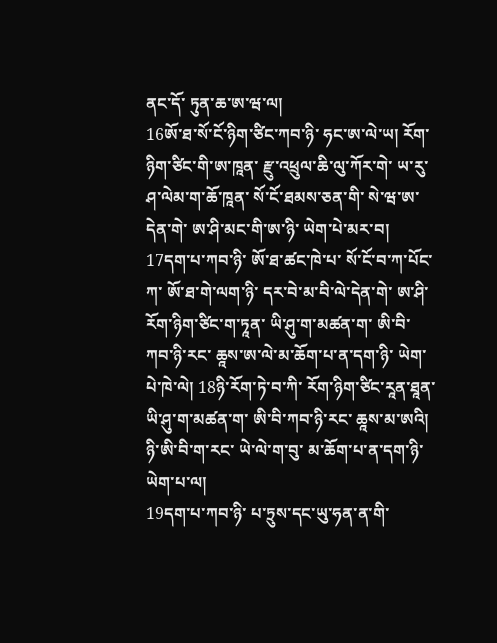ནང་དོ་ ཏུན་ཆ་ཨ་ཝ་ལ།
16ཨོ་ཐ་སོ་ངོ་ཉིག་ཙིང་ཀབ་ཉི་ ཧང་ཨ་ལེ་ཡ། རོག་ཉིག་ཙིང་གི་ཨ་ཁཱན་ རྫུ་འཕྲུལ་ཆི་ལུ་ཀོར་གེ་ ཡ་རུ་ཤ་ལེམ་ག་ཆོ་ཁཱན་ སོ་ངོ་ཐམས་ཅན་གི་ སེ་ཝ་ཨ་དེན་གེ་ ཨ་ཤི་མང་གི་ཨ་ཉི་ ཡེག་པེ་མར་བ། 17དག་པ་ཀབ་ཉི་ ཨོ་ཐ་ཚང་ཁེ་པ་ སོ་ངོ་བ་ཀ་པོང་ཀ་ ཨོ་ཐ་གེ་ལག་ཉི་ དར་བེ་མ་བི་ལེ་དེན་གེ་ ཨ་ཤི་ རོག་ཉིག་ཙིང་ག་ཏཱན་ ཡི་ཤུ་ག་མཚན་ག་ ཨི་བི་ཀབ་ཉི་རང་ ཆཱས་ཨ་ལེ་མ་ཆོག་པ་ན་དག་ཉི་ ཡེག་པེ་ཁེ་ལེ། 18ཉི་རོག་ཏེ་བ་ཀི་ རོག་ཉིག་ཙིང་རཱན་ཐཱན་ ཡི་ཤུ་ག་མཚན་ག་ ཨི་བི་ཀབ་ཉི་རང་ ཆཱས་མ་ཨའི། ཉི་ཨི་བི་ག་རང་ ཡེ་ལེ་ག་བུ་ མ་ཆོག་པ་ན་དག་ཉི་ ཡེག་པ་ལ།
19དག་པ་ཀབ་ཉི་ པ་ཏྲུས་དང་ཡུ་ཧན་ན་གི་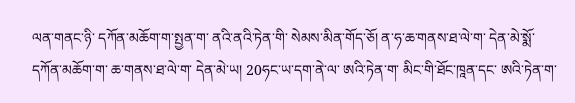ལན་གནང་ཉི་ དཀོན་མཆོག་ག་སྤྱན་ག་ ནའི་ནའི་ཏེན་གི་ སེམས་མིན་གོད་ཅོ། ན་ཧ་ཆ་གནས་ཐ་ལེ་ག་ དེན་མེ་སྨོ་ དཀོན་མཆོག་ག་ ཆ་གནས་ཐ་ལེ་ག་ དེན་མེ་ཡ། 20ཧང་ཡ་དག་ནེ་ལ་ ཨའི་ཏེན་ག་ མིང་གི་ཐོང་ཁཱན་དང་ ཨའི་ཏེན་ག་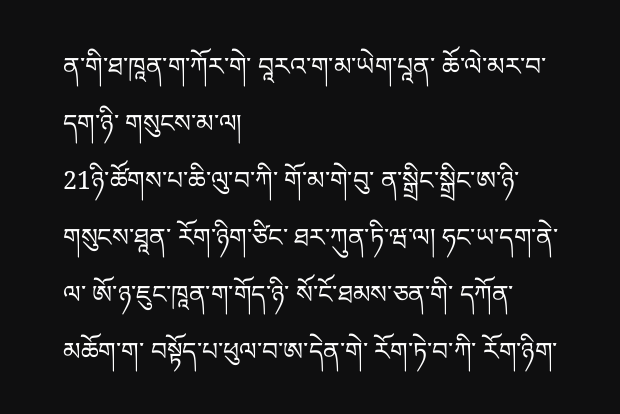ན་གི་ཐ་ཁཱན་ག་ཀོར་གེ་ བཱརའ་ག་མ་ཡེག་པཱན་ ཆོ་ལེ་མར་བ་དག་ཉི་ གསུངས་མ་ལ།
21ཉི་ཚོགས་པ་ཆི་ལུ་བ་ཀི་ གོ་མ་གེ་བུ་ ན་སྒྲིང་སྒྲིང་ཨ་ཉི་ གསུངས་ཐཱན་ རོག་ཉིག་ཙིང་ ཐར་ཀུན་ཏི་ཝ་ལ། ཧང་ཡ་དག་ནེ་ལ་ ཨོ་ཉ་ཇུང་ཁཱན་ག་གོད་ཉི་ སོ་ངོ་ཐམས་ཅན་གི་ དཀོན་མཆོག་ག་ བསྟོད་པ་ཕུལ་བ་ཨ་དེན་གེ་ རོག་ཏེ་བ་ཀི་ རོག་ཉིག་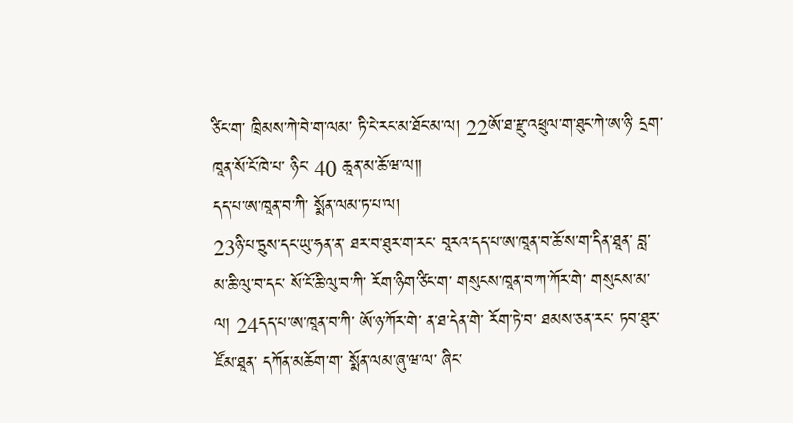ཙིང་ག་ ཁྲིམས་ཀེ་བེ་ག་ལམ་ ཏི་ངེ་རང་མ་ཐོང་མ་ལ། 22ཨོ་ཐ་རྫུ་འཕྲུལ་ག་ཐུང་ཀེ་ཨ་ཉི་ དྲག་ཁཱན་སོ་ངོ་ཁེ་པ་ ཉིང་ 40 ཆཱན་མ་ཆོ་ཝ་ལ༎
དད་པ་ཨ་ཁཱན་བ་ཀི་ སྨོན་ལམ་ཏ་པ་ལ།
23ཉི་པ་ཏྲུས་དང་ཡུ་ཧན་ན་ ཐར་བ་ཐུར་ག་རང་ བཱརའ་དད་པ་ཨ་ཁཱན་བ་ཆོ་ས་ག་དིན་ཐཱན་ བླ་མ་ཆི་ལུ་བ་དང་ སོ་ངོ་ཆི་ལུ་བ་ཀི་ རོག་ཉིག་ཙིང་ག་ གསུངས་ཁཱན་བ་ཀ་ཀོར་གེ་ གསུངས་མ་ལ། 24དད་པ་ཨ་ཁཱན་བ་ཀི་ ཨོ་ཉ་ཀོར་གེ་ ན་ཐ་དེན་གེ་ རོག་ཏེ་བ་ ཐམས་ཅན་རང་ ཏབ་ཐུར་ཛོམ་ཐཱན་ དཀོན་མཆོག་ག་ སྨོན་ལམ་ཞུ་ཝ་ལ་ ཞིང་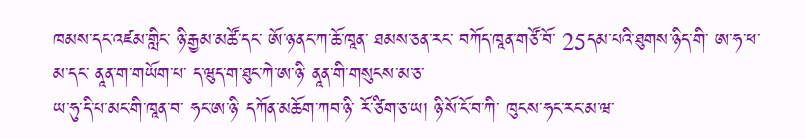ཁམས་དང་འཛམ་གླིང་ ཉི་རྒྱམ་མཚོ་དང་ ཨོ་ཉ་ནང་ཀ་ཆོ་ཁཱན་ ཐམས་ཅན་རང་ བཀོད་ཁཱན་གཙོ་བོ་ 25དམ་པའི་ཐུགས་ཉིད་གི་ ཨ་ཧ་ཕ་མ་དང་ ནཱན་ག་གཡོག་པ་ ད་ཝུད་ག་ཐུང་ཀེ་ཨ་ཉི་ ནཱན་གི་གསུངས་མ་ཅ་
ཡ་ཧུ་དི་པ་མང་གི་ཁཱན་བ་ ཧང་ཨ་ཉི་ དཀོན་མཆོག་ཀབ་ཉི་ རོ་ཙིག་ཅ་ཡ། ཉི་སོ་ངོ་བ་ཀི་ ཁུངས་ཧང་རང་མ་ཝ་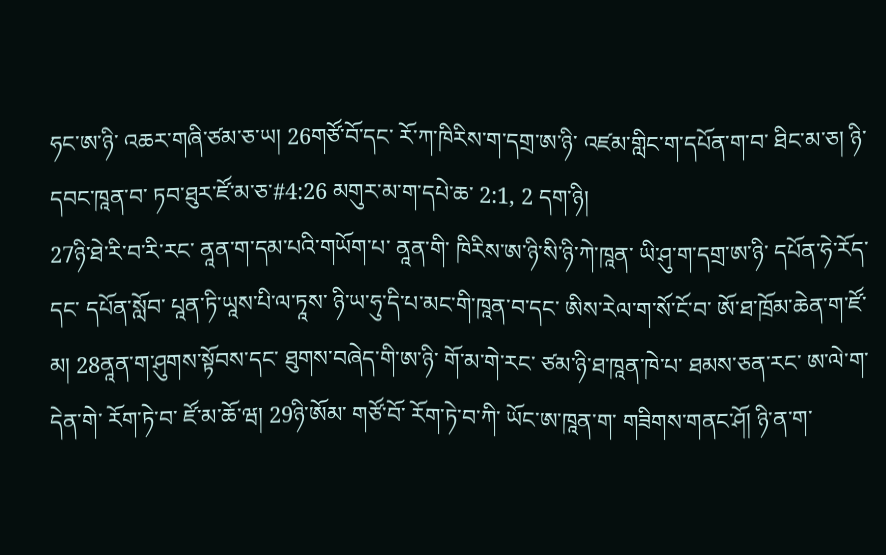ཧང་ཨ་ཉི་ འཆར་གཞི་ཙམ་ཅ་ཡ། 26གཙོ་བོ་དང་ རོ་ཀ་ཁིརིས་ག་དགྲ་ཨ་ཉི་ འཛམ་གླིང་ག་དཔོན་ག་བ་ ཐིང་མ་ཅ། ཉི་དབང་ཁཱན་བ་ ཏབ་ཐུར་ཛོ་མ་ཅ་#4:26 མགུར་མ་ག་དཔེ་ཆ་ 2:1, 2 དག་ཉི།
27ཉི་ཐེ་རི་བ་རི་རང་ ནཱན་ག་དམ་པའི་གཡོག་པ་ ནཱན་གི་ ཁིརིས་ཨ་ཉི་སི་ཉི་ཀེ་ཁཱན་ ཡི་ཤུ་ག་དགྲ་ཨ་ཉི་ དཔོན་ཧེ་རོད་དང་ དཔོན་སློབ་ པཱན་ཏི་ཡཱས་པི་ལ་ཏཱས་ ཉི་ཡ་ཧུ་དི་པ་མང་གི་ཁཱན་བ་དང་ ཨིས་རེལ་ག་སོ་ངོ་བ་ ཨོ་ཐ་ཁྲོམ་ཆེན་ག་ཛོ་མ། 28ནཱན་ག་ཤུགས་སྟོབས་དང་ ཐུགས་བཞེད་གི་ཨ་ཉི་ གོ་མ་གེ་རང་ ཙམ་ཉི་ཐ་ཁཱན་ཁེ་པ་ ཐམས་ཅན་རང་ ཨ་ལེ་ག་དེན་གེ་ རོག་ཏེ་བ་ ཛོ་མ་ཆོ་ཝ། 29ཉི་ཨོམ་ གཙོ་བོ་ རོག་ཏེ་བ་ཀི་ ཡོང་ཨ་ཁཱན་ག་ གཟིགས་གནང་ཤོ། ཉི་ན་ག་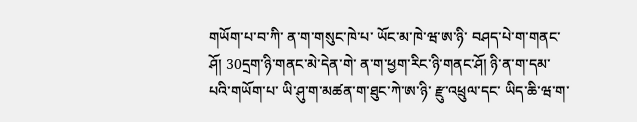གཡོག་པ་བ་ཀི་ ན་ག་གསུང་ཁེ་པ་ ཡོང་མ་ཁེ་ཝ་ཨ་ཉི་ བཤད་པེ་ག་གནང་ཤོ། 30དྲག་ཉི་གནང་མེ་དེན་གེ་ ན་ག་ཕྱག་རིང་ཉི་གནང་ཤོ། ཉི་ན་ག་དམ་པའི་གཡོག་པ་ ཡི་ཤུ་ག་མཚན་ག་ཐུང་ཀེ་ཨ་ཉི་ རྫུ་འཕྲུལ་དང་ ཡིད་ཆི་ཝ་ག་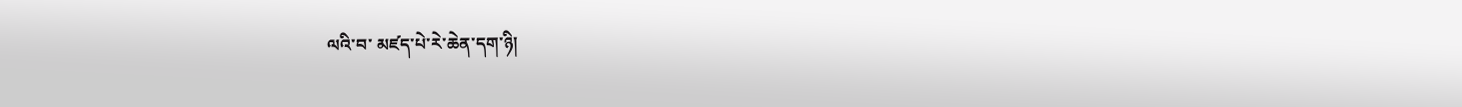ལའི་བ་ མཛད་པེ་རེ་ཆེན་དག་ཉི།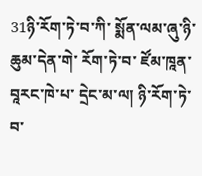31ཉི་རོག་ཏེ་བ་ཀི་ སྨོན་ལམ་ཞུ་ཉི་ཆུམ་དེན་གེ་ རོག་ཏེ་བ་ ཛོམ་ཁཱན་བཱརང་ཁེ་པ་ དྲེང་མ་ལ། ཉི་རོག་ཏེ་བ་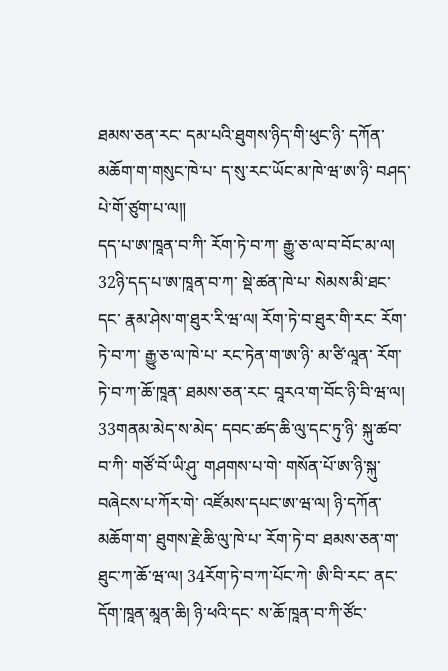ཐམས་ཅན་རང་ དམ་པའི་ཐུགས་ཉིད་གི་ཕུང་ཉི་ དཀོན་མཆོག་ག་གསུང་ཁེ་པ་ ད་སུ་རང་ཡོང་མ་ཁེ་ཝ་ཨ་ཉི་ བཤད་པེ་གོ་ཙུག་པ་ལ༎
དད་པ་ཨ་ཁཱན་བ་ཀི་ རོག་ཏེ་བ་ཀ་ རྒྱུ་ཅ་ལ་བ་བོང་མ་ལ།
32ཉི་དད་པ་ཨ་ཁཱན་བ་ཀ་ སྡེ་ཚན་ཁེ་པ་ སེམས་མི་ཐང་དང་ རྣམ་ཤེས་ག་ཐུར་རི་ཝ་ལ། རོག་ཏེ་བ་ཐུར་གི་རང་ རོག་ཏེ་བ་ཀ་ རྒྱུ་ཅ་ལ་ཁེ་པ་ རང་ཏེན་ག་ཨ་ཉི་ མ་ཙི་ལཱན་ རོག་ཏེ་བ་ཀ་ཆོ་ཁཱན་ ཐམས་ཅན་རང་ བཱརའ་ག་བོང་ཉི་བི་ཝ་ལ། 33གནམ་མེད་ས་མེད་ དབང་ཚད་ཆི་ལུ་དང་ཏུ་ཉི་ སྐུ་ཚབ་བ་ཀི་ གཙོ་བོ་ཡི་ཤུ་ གཤགས་པ་གེ་ གསོན་པོ་ཨ་ཉི་སྐུ་བཞེངས་པ་ཀོར་གེ་ འཛོམས་དཔང་ཨ་ཝ་ལ། ཉི་དཀོན་མཆོག་ག་ ཐུགས་རྗེ་ཆི་ལུ་ཁེ་པ་ རོག་ཏེ་བ་ ཐམས་ཅན་ག་ཐུང་ཀ་ཆོ་ཝ་ལ། 34རོག་ཏེ་བ་ཀ་པོང་ཀེ་ ཨི་བི་རང་ ནང་དོག་ཁཱན་མཱན་ཆི། ཉི་ཕའི་དང་ ས་ཆོ་ཁཱན་བ་ཀི་ཙོང་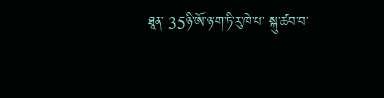ཐཱན་ 35ཉི་ཨོ་ཉ་ག་ཏི་རུ་ཁེ་པ་ སྐུ་ཚབ་བ་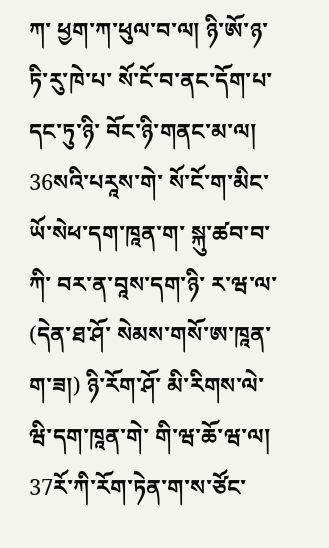ཀ་ ཕྱག་ཀ་ཕུལ་བ་ལ། ཉི་ཨོ་ཉ་ཏི་རུ་ཁེ་པ་ སོ་ངོ་བ་ནང་དོག་པ་དང་ཏུ་ཉི་ བོང་ཉི་གནང་མ་ལ།
36སའི་པརཱས་གེ་ སོ་ངོ་ག་མིང་ ཡོ་སེཕ་དག་ཁཱན་ག་ སྐུ་ཚབ་བ་ཀི་ བར་ན་བཱས་དག་ཉི་ ར་ཝ་ལ་ (དེན་ཐ་ཤོ་ སེམས་གསོ་ཨ་ཁཱན་ག་ཟ།) ཉི་རོག་ཤོ་ མི་རིགས་ལེ་ཝི་དག་ཁཱན་གེ་ གི་ཝ་ཆོ་ཝ་ལ། 37རོ་ཀི་རོག་ཏེན་ག་ས་ཙོང་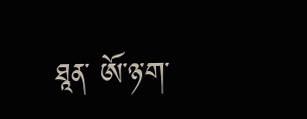ཐཱན་ ཨོ་ཉ་ག་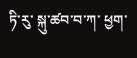ཏི་རུ་ སྐུ་ཚབ་བ་ཀ་ ཕྱག་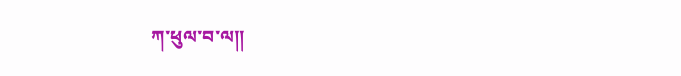ཀ་ཕུལ་བ་ལ༎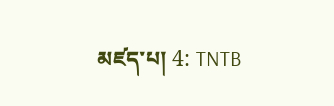མཛད་པ། 4: TNTB